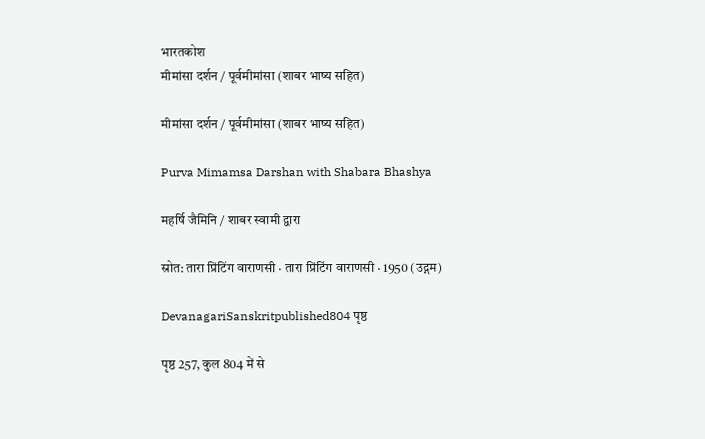भारतकोश
मीमांसा दर्शन / पूर्वमीमांसा (शाबर भाष्य सहित)

मीमांसा दर्शन / पूर्वमीमांसा (शाबर भाष्य सहित)

Purva Mimamsa Darshan with Shabara Bhashya

महर्षि जैमिनि / शाबर स्वामी द्वारा

स्रोत: तारा प्रिंटिंग वाराणसी · तारा प्रिंटिंग वाराणसी · 1950 (उद्गम)

DevanagariSanskritpublished804 पृष्ठ

पृष्ठ 257, कुल 804 में से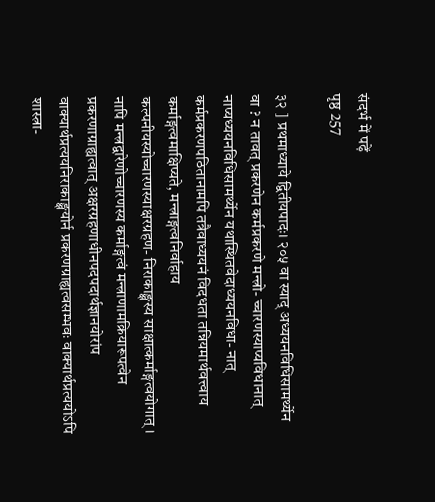संदर्भ में पढ़ें
पृष्ठ 257

३२ ] प्रथमाध्याये द्वितीयपादः। २०५ वा स्याद् अध्ययनविधिसामर्थ्येन वा ? न तावत् प्रकरणेन कर्मप्रकरणे मन्त्रो- च्चारणस्याप्यविधानात् नाप्यध्ययनविधिसामर्थ्येन यथास्थितवेदाध्ययनविधा- नात् कर्मप्रकरणपठितानामपि तत्रैवाध्ययनं विदधता तन्नियमार्थवत्त्वाय कर्माङ्गत्वमाक्षिप्यते, मन्त्राङ्गत्वनिर्वाहाय कल्पनीयस्योच्चारणस्याक्षरग्रहण- निराकाङ्क्षस्य साक्षात्कर्माङ्गत्वयोगात् । नापि मन्त्रद्वारेणोच्चारणस्य कर्माङ्गत्वं मन्त्राणामक्रियारूपत्वेन प्रकरणाग्राह्यत्वात् अक्षरग्रहणाधीनपदपदार्थज्ञानयोरांप वाक्यार्थप्रत्ययनिराकाङ्क्षयोर्न प्रकरणग्राह्यत्वसम्भवः वाक्यार्थप्रत्ययोऽपि शास्त्रा-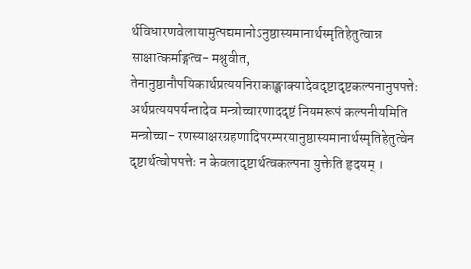र्थविधारणवेलायामुत्पद्यमानोऽनुष्ठास्यमानार्थस्मृतिहेतुत्वान्न साक्षात्कर्माङ्गत्व- मश्नुवीत, तेनानुष्ठानौपयिकार्थप्रत्ययनिराकाङ्क्षाक्यादेवदृष्टादृष्टकल्पनानुपपत्तेः अर्थप्रत्ययपर्यन्तादेव मन्त्रोच्चारणाददृष्टं नियमरूपं कल्पनीयमिति मन्त्रोच्चा- रणस्याक्षरग्रहणादिपरम्परयानुष्ठास्यमानार्थस्मृतिहेतुत्वेन दृष्टार्थत्वोपपत्तेः न केवलादृष्टार्थत्वकल्पना युक्तेति हृदयम् ।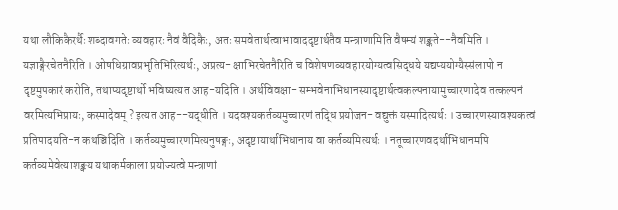यथा लौकिकैरर्थैः शब्दावगतेः व्यवहारः नैवं वैदिकैः, अतः समवेतार्थत्वाभावाददृष्टार्थतैव मन्त्राणामिति वैषम्यं शङ्कते--नैवमिति । यज्ञाङ्गैरचेतनैरिति । ओषधिग्रावप्रभृतिभिरित्यर्थः, अप्रत्य- क्षाभिरचेतनैरिति च विशेषणव्यवहारयोग्यत्वसिद्धये यद्यप्ययोग्यैस्संलापो न दृष्टमुपकारं करोति, तथाप्यदृष्टार्थो भविष्यत्यत आह-यदिति । अर्थविवक्षा- सम्भवेनाभिधानस्यादृष्टार्थत्वकल्पनायामुच्चारणादेव तत्कल्पनं वरमित्यभिप्रायः, कस्मादेवम् ? इत्यत आह--यद्धीति । यदवश्यकर्तव्यमुच्चारणं तद्धि प्रयोजन- वद्युक्तं यस्मादित्यर्थः । उच्चारणस्यावश्यकत्वं प्रतिपादयति-न कथञ्चिदिति । कर्तव्यमुच्चारणमित्यनुषङ्गः, अदृष्टायार्थाभिधानाय वा कर्तव्यमित्यर्थः । नतूच्चारणवदर्थाभिधानमपि कर्तव्यमेवेत्याशङ्क्य यथाकर्मकाला प्रयोज्यत्वे मन्त्राणां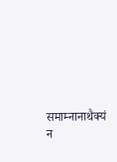समाम्नानाथैक्यं न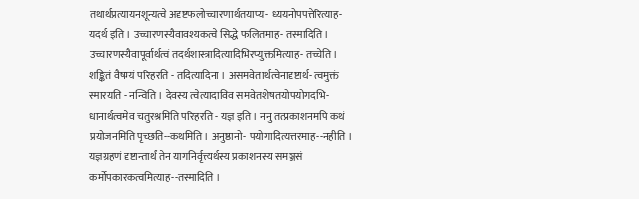तथार्थप्रत्यायनशून्यत्वे अदृष्टफलोच्चारणार्थतयाप्य- ध्ययनोपपत्तेरित्याह-यदर्थ इति । उच्चारणस्यैवावश्यकत्वे सिद्धे फलितमाह- तस्मादिति । उच्चारणस्यैवापूर्वार्थत्वं तदर्थशास्त्रादित्यादिभिरप्युक्तमित्याह- तच्चेति । शङ्कितं वैषम्यं परिहरति - तदित्यादिना । असमवेतार्थत्वेनादृष्टार्थ- त्वमुक्तं स्मारयति - नन्विति । देवस्य त्वेत्यादाविव समवेतशेषतयोपयोगदभि- धानार्थत्वमेव चतुरश्रमिति परिहरति - यज्ञ इति । ननु तत्प्रकाशनमपि कथं प्रयोजनमिति पृच्छति--कथमिति । अनुष्ठानो- पयोगादित्यत्तरमाह--नहीति । यज्ञग्रहणं दृष्टान्तार्थं तेन यागनिर्वृत्त्यर्थस्य प्रकाशनस्य समञ्जसं कर्मोपकारकत्वमित्याह--तस्मादिति ।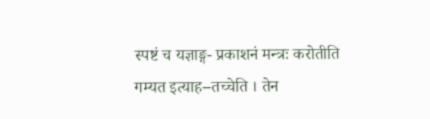स्पष्टं च यज्ञाङ्ग- प्रकाशनं मन्त्रः करोतीति गम्यत इत्याह--तच्चेति । तेन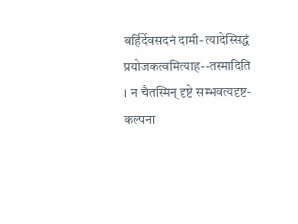बर्हिर्देवसदनं दामी- त्यादेस्सिद्धं प्रयोजकत्वमित्याह--तस्मादिति । न चैतस्मिन् दृष्टे सम्भवत्यदृष्ट- कल्पना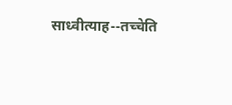साध्वीत्याह--तच्चेति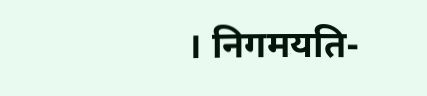। निगमयति-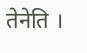तेनेति ।